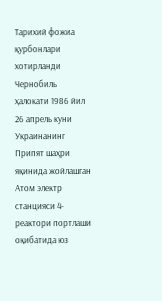Тарихий фожиа қурбонлари хотирланди
Чернобиль ҳалокати 1986 йил 26 апрель куни Украинанинг Припят шаҳри яқинида жойлашган Атом электр станцияси 4-реактори портлаши оқибатида юз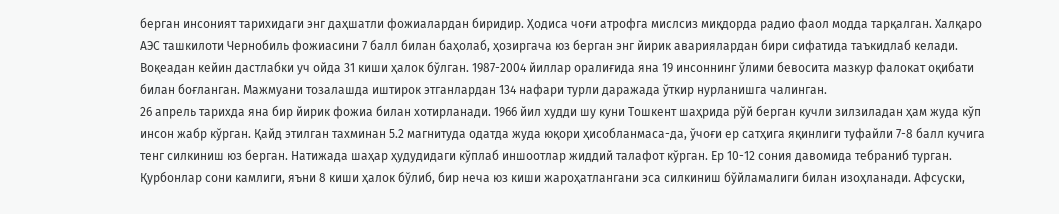берган инсоният тарихидаги энг даҳшатли фожиалардан биридир. Ҳодиса чоғи атрофга мислсиз миқдорда радио фаол модда тарқалган. Халқаро АЭС ташкилоти Чернобиль фожиасини 7 балл билан баҳолаб, ҳозиргача юз берган энг йирик авариялардан бири сифатида таъкидлаб келади.
Воқеадан кейин дастлабки уч ойда 31 киши ҳалок бўлган. 1987-2004 йиллар оралиғида яна 19 инсоннинг ўлими бевосита мазкур фалокат оқибати билан боғланган. Мажмуани тозалашда иштирок этганлардан 134 нафари турли даражада ўткир нурланишга чалинган.
26 апрель тарихда яна бир йирик фожиа билан хотирланади. 1966 йил худди шу куни Тошкент шаҳрида рўй берган кучли зилзиладан ҳам жуда кўп инсон жабр кўрган. Қайд этилган тахминан 5.2 магнитуда одатда жуда юқори ҳисобланмаса-да, ўчоғи ер сатҳига яқинлиги туфайли 7-8 балл кучига тенг силкиниш юз берган. Натижада шаҳар ҳудудидаги кўплаб иншоотлар жиддий талафот кўрган. Ер 10-12 сония давомида тебраниб турган. Қурбонлар сони камлиги, яъни 8 киши ҳалок бўлиб, бир неча юз киши жароҳатлангани эса силкиниш бўйламалиги билан изоҳланади. Афсуски,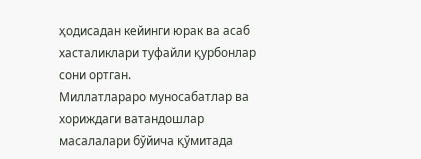ҳодисадан кейинги юрак ва асаб хасталиклари туфайли қурбонлар сони ортган.
Миллатлараро муносабатлар ва хориждаги ватандошлар масалалари бўйича қўмитада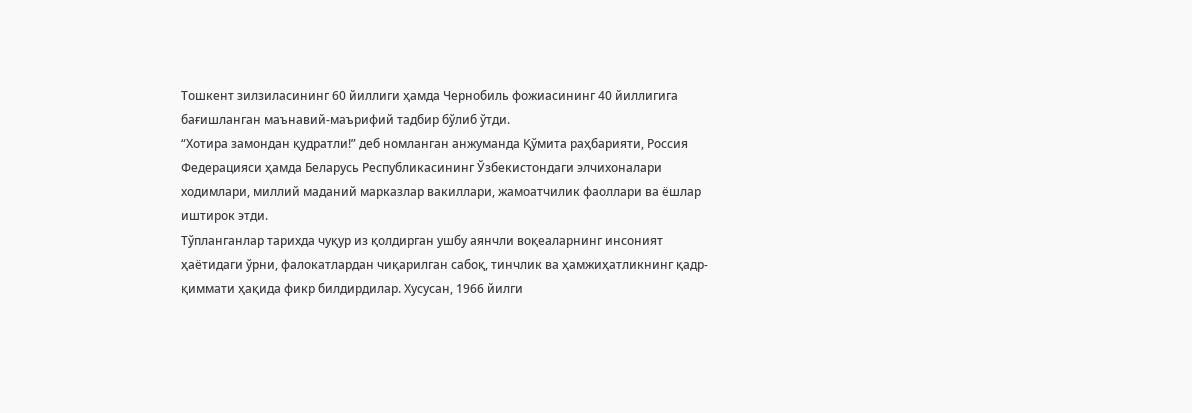Тошкент зилзиласининг 60 йиллиги ҳамда Чернобиль фожиасининг 40 йиллигига бағишланган маънавий-маърифий тадбир бўлиб ўтди.
“Хотира замондан қудратли!” деб номланган анжуманда Қўмита раҳбарияти, Россия Федерацияси ҳамда Беларусь Республикасининг Ўзбекистондаги элчихоналари ходимлари, миллий маданий марказлар вакиллари, жамоатчилик фаоллари ва ёшлар иштирок этди.
Тўпланганлар тарихда чуқур из қолдирган ушбу аянчли воқеаларнинг инсоният ҳаётидаги ўрни, фалокатлардан чиқарилган сабоқ, тинчлик ва ҳамжиҳатликнинг қадр-қиммати ҳақида фикр билдирдилар. Хусусан, 1966 йилги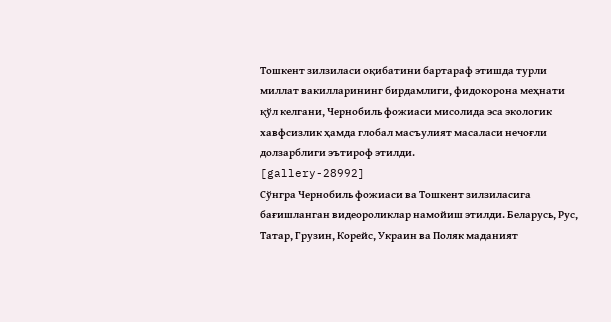Тошкент зилзиласи оқибатини бартараф этишда турли миллат вакилларининг бирдамлиги, фидокорона меҳнати қўл келгани, Чернобиль фожиаси мисолида эса экологик хавфсизлик ҳамда глобал масъулият масаласи нечоғли долзарблиги эътироф этилди.
[gallery-28992]
Сўнгра Чернобиль фожиаси ва Тошкент зилзиласига бағишланган видеороликлар намойиш этилди. Беларусь, Рус, Татар, Грузин, Корейс, Украин ва Поляк маданият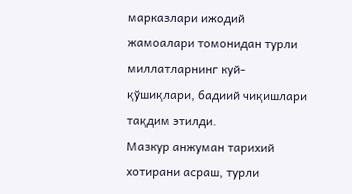марказлари ижодий жамоалари томонидан турли миллатларнинг куй-қўшиқлари, бадиий чиқишлари тақдим этилди.
Мазкур анжуман тарихий хотирани асраш, турли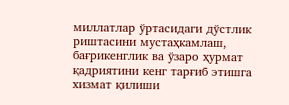миллатлар ўртасидаги дўстлик риштасини мустаҳкамлаш, бағрикенглик ва ўзаро ҳурмат қадриятини кенг тарғиб этишга хизмат қилиши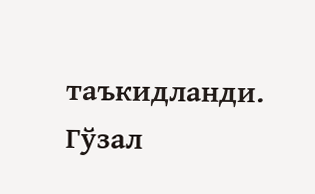таъкидланди.
Гўзал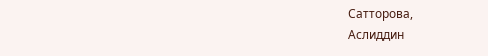Сатторова,
Аслиддин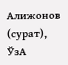Алижонов (сурат), ЎзА